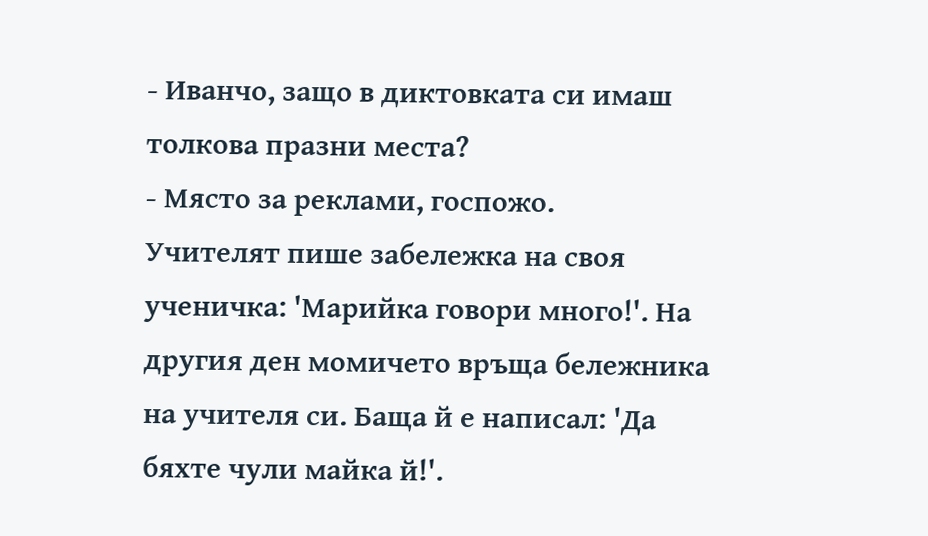- Иванчо, защо в диктовката си имаш толкова празни места?
- Място за реклами, госпожо.
Учителят пише забележка на своя ученичка: 'Марийка говори много!'. На другия ден момичето връща бележника на учителя си. Баща й е написал: 'Да бяхте чули майка й!'.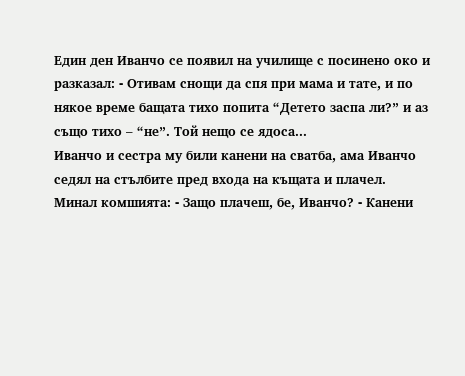Един ден Иванчо се появил на училище с посинено око и разказал: - Отивам снощи да спя при мама и тате, и по някое време бащата тихо попита “Детето заспа ли?” и аз също тихо – “не”. Той нещо се ядоса...
Иванчо и сестра му били канени на сватба, ама Иванчо седял на стълбите пред входа на къщата и плачел. Минал комшията: - Защо плачеш, бе, Иванчо? - Канени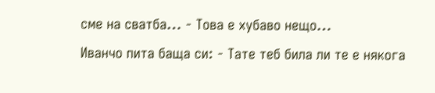сме на сватба... - Това е хубаво нещо...
Иванчо пита баща си: - Тате теб била ли те е някога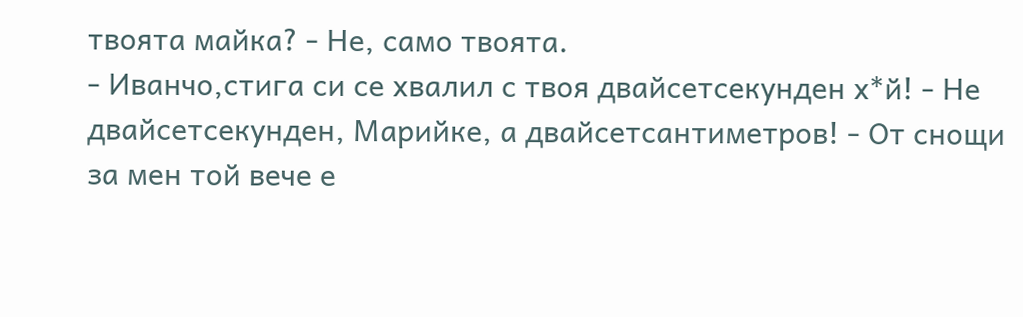твоята майка? - Не, само твоята.
- Иванчо,стига си се хвалил с твоя двайсетсекунден х*й! - Не двайсетсекунден, Марийке, а двайсетсантиметров! - От снощи за мен той вече е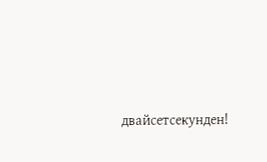двайсетсекунден!